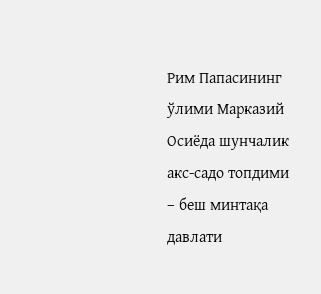Рим Папасининг ўлими Марказий Осиёда шунчалик акс-садо топдими – беш минтақа давлати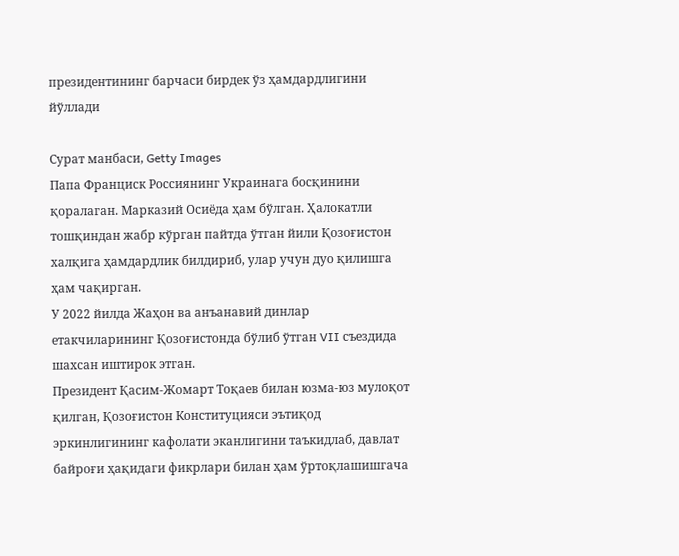президентининг барчаси бирдек ўз ҳамдардлигини йўллади

Сурат манбаси, Getty Images
Папа Франциск Россиянинг Украинага босқинини қоралаган. Марказий Осиёда ҳам бўлган. Ҳалокатли тошқиндан жабр кўрган пайтда ўтган йили Қозоғистон халқига ҳамдардлик билдириб, улар учун дуо қилишга ҳам чақирган.
У 2022 йилда Жаҳон ва анъанавий динлар етакчиларининг Қозоғистонда бўлиб ўтган VII съездида шахсан иштирок этган.
Президент Қасим-Жомарт Тоқаев билан юзма-юз мулоқот қилган, Қозоғистон Конституцияси эътиқод эркинлигининг кафолати эканлигини таъкидлаб, давлат байроғи ҳақидаги фикрлари билан ҳам ўртоқлашишгача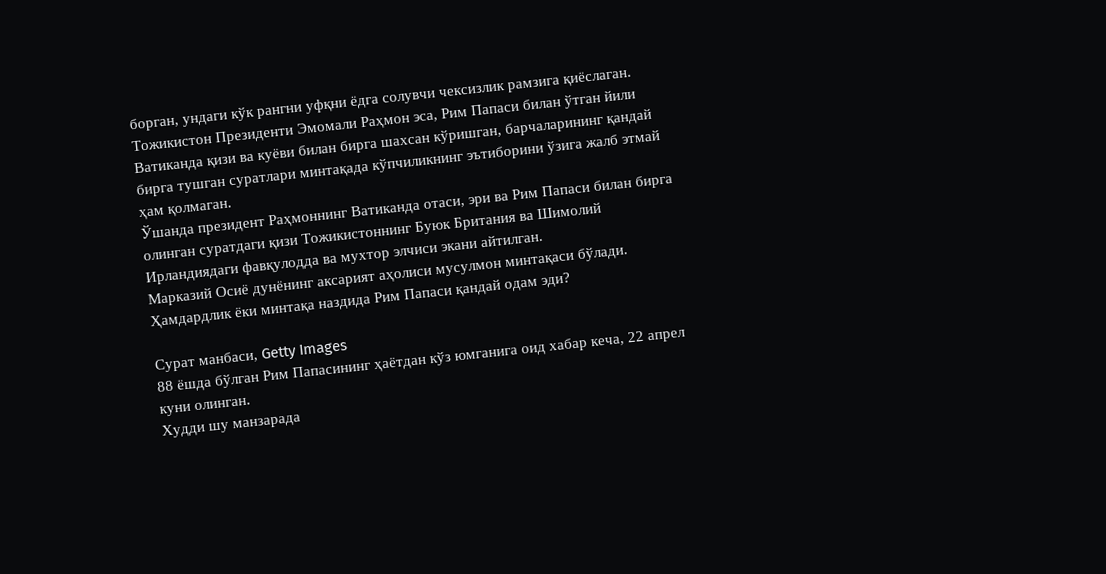борган, ундаги кўк рангни уфқни ёдга солувчи чексизлик рамзига қиёслаган.
Тожикистон Президенти Эмомали Раҳмон эса, Рим Папаси билан ўтган йили Ватиканда қизи ва куёви билан бирга шахсан кўришган, барчаларининг қандай бирга тушган суратлари минтақада кўпчиликнинг эътиборини ўзига жалб этмай ҳам қолмаган.
Ўшанда президент Раҳмоннинг Ватиканда отаси, эри ва Рим Папаси билан бирга олинган суратдаги қизи Тожикистоннинг Буюк Британия ва Шимолий Ирландиядаги фавқулодда ва мухтор элчиси экани айтилган.
Марказий Осиё дунёнинг аксарият аҳолиси мусулмон минтақаси бўлади.
Ҳамдардлик ёки минтақа наздида Рим Папаси қандай одам эди?

Сурат манбаси, Getty Images
88 ёшда бўлган Рим Папасининг ҳаётдан кўз юмганига оид хабар кеча, 22 апрел куни олинган.
Худди шу манзарада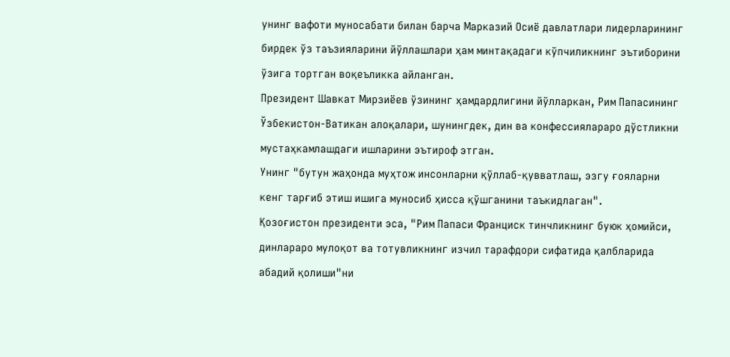унинг вафоти муносабати билан барча Марказий Осиё давлатлари лидерларининг бирдек ўз таъзияларини йўллашлари ҳам минтақадаги кўпчиликнинг эътиборини ўзига тортган воқеъликка айланган.
Президент Шавкат Мирзиёев ўзининг ҳамдардлигини йўлларкан, Рим Папасининг Ўзбекистон-Ватикан алоқалари, шунингдек, дин ва конфессиялараро дўстликни мустаҳкамлашдаги ишларини эътироф этган.
Унинг "бутун жаҳонда муҳтож инсонларни қўллаб-қувватлаш, эзгу ғояларни кенг тарғиб этиш ишига муносиб ҳисса қўшганини таъкидлаган".
Қозоғистон президенти эса, "Рим Папаси Франциск тинчликнинг буюк ҳомийси, динлараро мулоқот ва тотувликнинг изчил тарафдори сифатида қалбларида абадий қолиши"ни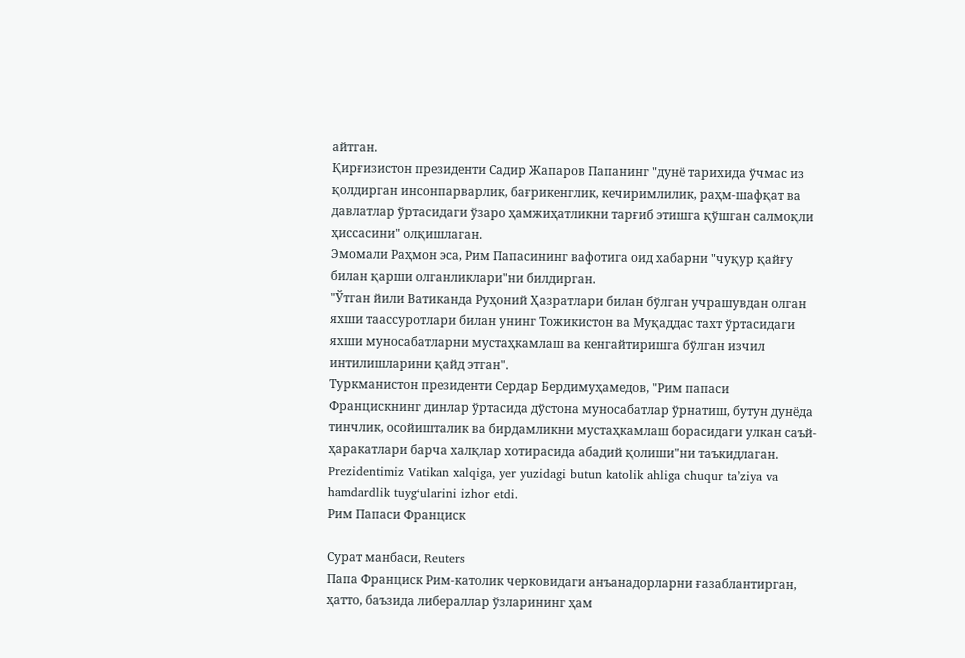айтган.
Қирғизистон президенти Садир Жапаров Папанинг "дунё тарихида ўчмас из қолдирган инсонпарварлик, бағрикенглик, кечиримлилик, раҳм-шафқат ва давлатлар ўртасидаги ўзаро ҳамжиҳатликни тарғиб этишга қўшган салмоқли ҳиссасини" олқишлаган.
Эмомали Раҳмон эса, Рим Папасининг вафотига оид хабарни "чуқур қайғу билан қарши олганликлари"ни билдирган.
"Ўтган йили Ватиканда Руҳоний Ҳазратлари билан бўлган учрашувдан олган яхши таассуротлари билан унинг Тожикистон ва Муқаддас тахт ўртасидаги яхши муносабатларни мустаҳкамлаш ва кенгайтиришга бўлган изчил интилишларини қайд этган".
Туркманистон президенти Сердар Бердимуҳамедов, "Рим папаси Францискнинг динлар ўртасида дўстона муносабатлар ўрнатиш, бутун дунёда тинчлик, осойишталик ва бирдамликни мустаҳкамлаш борасидаги улкан саъй-ҳаракатлари барча халқлар хотирасида абадий қолиши"ни таъкидлаган.
Prezidentimiz Vatikan xalqiga, yer yuzidagi butun katolik ahliga chuqur ta’ziya va hamdardlik tuyg‘ularini izhor etdi.
Рим Папаси Франциск

Сурат манбаси, Reuters
Папа Франциск Рим-католик черковидаги анъанадорларни ғазаблантирган, ҳатто, баъзида либераллар ўзларининг ҳам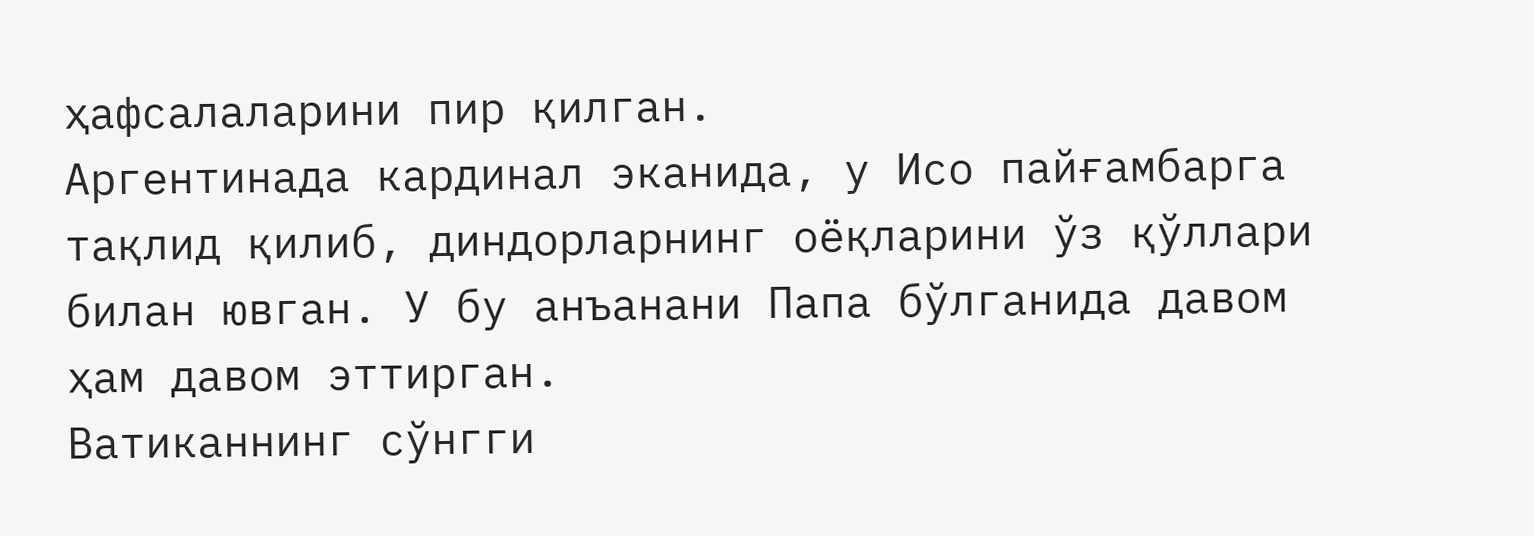ҳафсалаларини пир қилган.
Аргентинада кардинал эканида, у Исо пайғамбарга тақлид қилиб, диндорларнинг оёқларини ўз қўллари билан ювган. У бу анъанани Папа бўлганида давом ҳам давом эттирган.
Ватиканнинг сўнгги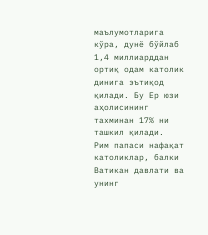маълумотларига кўра, дунё бўйлаб 1,4 миллиарддан ортиқ одам католик динига эътиқод қилади. Бу Ер юзи аҳолисининг тахминан 17% ни ташкил қилади.
Рим папаси нафақат католиклар, балки Ватикан давлати ва унинг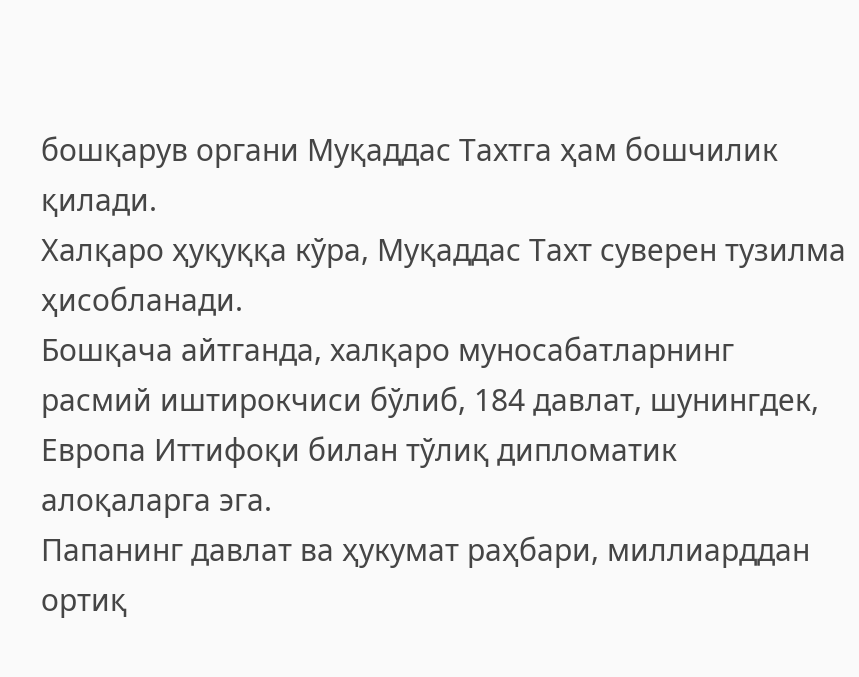бошқарув органи Муқаддас Тахтга ҳам бошчилик қилади.
Халқаро ҳуқуққа кўра, Муқаддас Тахт суверен тузилма ҳисобланади.
Бошқача айтганда, халқаро муносабатларнинг расмий иштирокчиси бўлиб, 184 давлат, шунингдек, Европа Иттифоқи билан тўлиқ дипломатик алоқаларга эга.
Папанинг давлат ва ҳукумат раҳбари, миллиарддан ортиқ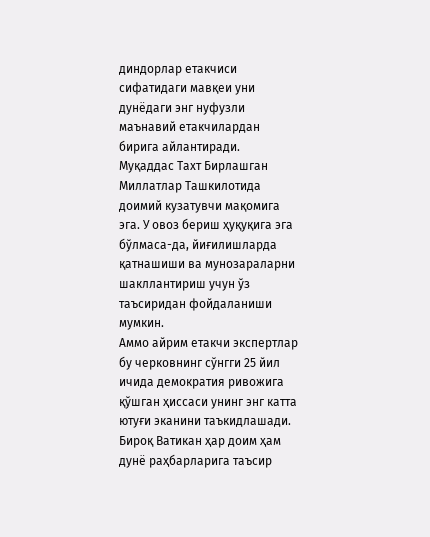диндорлар етакчиси сифатидаги мавқеи уни дунёдаги энг нуфузли маънавий етакчилардан бирига айлантиради.
Муқаддас Тахт Бирлашган Миллатлар Ташкилотида доимий кузатувчи мақомига эга. У овоз бериш ҳуқуқига эга бўлмаса-да, йиғилишларда қатнашиши ва мунозараларни шакллантириш учун ўз таъсиридан фойдаланиши мумкин.
Аммо айрим етакчи экспертлар бу черковнинг сўнгги 25 йил ичида демократия ривожига қўшган ҳиссаси унинг энг катта ютуғи эканини таъкидлашади.
Бироқ Ватикан ҳар доим ҳам дунё раҳбарларига таъсир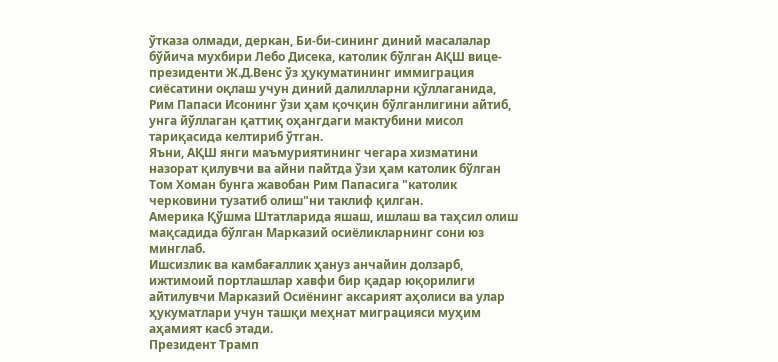ўтказа олмади, деркан, Би-би-сининг диний масалалар бўйича мухбири Лебо Дисека, католик бўлган АҚШ вице-президенти Ж.Д.Венс ўз ҳукуматининг иммиграция сиёсатини оқлаш учун диний далилларни қўллаганида, Рим Папаси Исонинг ўзи ҳам қочқин бўлганлигини айтиб, унга йўллаган қаттиқ оҳангдаги мактубини мисол тариқасида келтириб ўтган.
Яъни, АҚШ янги маъмуриятининг чегара хизматини назорат қилувчи ва айни пайтда ўзи ҳам католик бўлган Том Хоман бунга жавобан Рим Папасига "католик черковини тузатиб олиш"ни таклиф қилган.
Америка Қўшма Штатларида яшаш, ишлаш ва таҳсил олиш мақсадида бўлган Марказий осиёликларнинг сони юз минглаб.
Ишсизлик ва камбағаллик ҳануз анчайин долзарб, ижтимоий портлашлар хавфи бир қадар юқорилиги айтилувчи Марказий Осиёнинг аксарият аҳолиси ва улар ҳукуматлари учун ташқи меҳнат миграцияси муҳим аҳамият касб этади.
Президент Трамп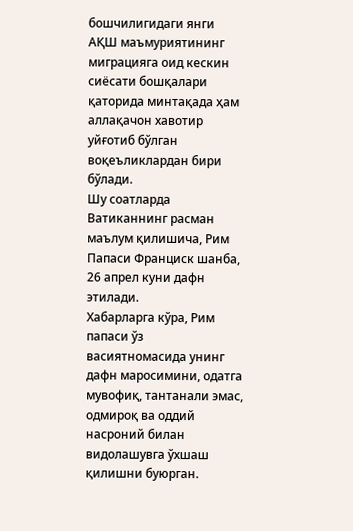бошчилигидаги янги АҚШ маъмуриятининг миграцияга оид кескин сиёсати бошқалари қаторида минтақада ҳам аллақачон хавотир уйғотиб бўлган воқеъликлардан бири бўлади.
Шу соатларда Ватиканнинг расман маълум қилишича, Рим Папаси Франциск шанба, 26 апрел куни дафн этилади.
Хабарларга кўра, Рим папаси ўз васиятномасида унинг дафн маросимини, одатга мувофиқ, тантанали эмас, одмироқ ва оддий насроний билан видолашувга ўхшаш қилишни буюрган.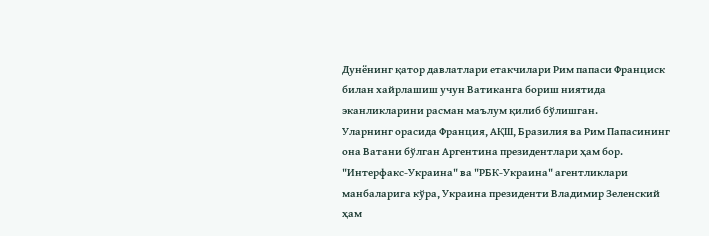Дунёнинг қатор давлатлари етакчилари Рим папаси Франциск билан хайрлашиш учун Ватиканга бориш ниятида эканликларини расман маълум қилиб бўлишган.
Уларнинг орасида Франция, АҚШ, Бразилия ва Рим Папасининг она Ватани бўлган Аргентина президентлари ҳам бор.
"Интерфакс-Украина" ва "РБК-Украина" агентликлари манбаларига кўра, Украина президенти Владимир Зеленский ҳам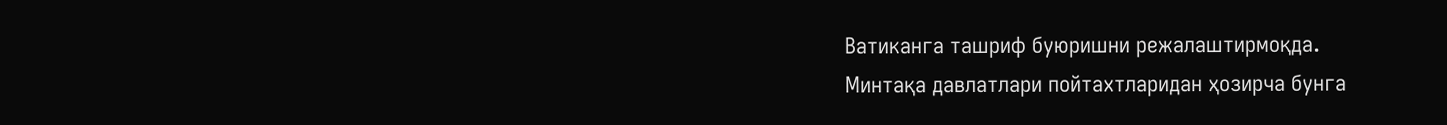Ватиканга ташриф буюришни режалаштирмоқда.
Минтақа давлатлари пойтахтларидан ҳозирча бунга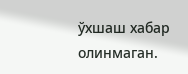ўхшаш хабар олинмаган.